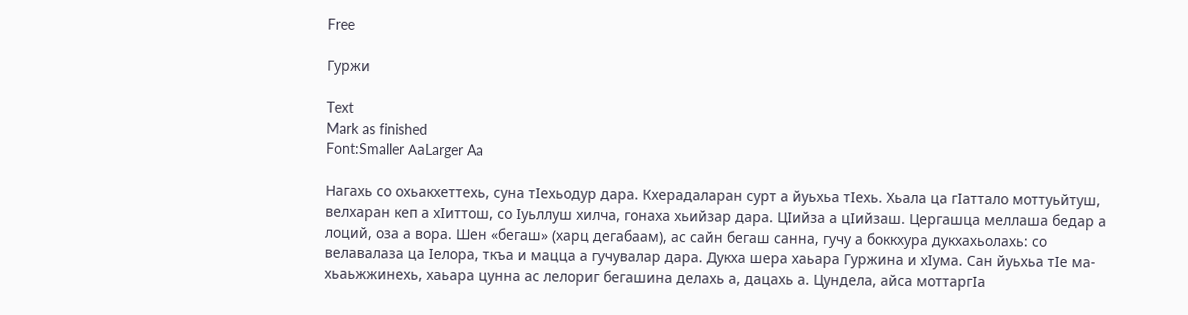Free

Гуржи

Text
Mark as finished
Font:Smaller АаLarger Aa

Нагахь со охьакхеттехь, суна тIехьодур дара. Кхерадаларан сурт а йуьхьа тIехь. Хьала ца гIаттало моттуьйтуш, велхаран кеп а хIиттош, со Iуьллуш хилча, гонаха хьийзар дара. ЦIийза а цIийзаш. Цергашца меллаша бедар а лоций, оза а вора. Шен «бегаш» (харц дегабаам), ас сайн бегаш санна, гучу а боккхура дукхахьолахь: со велавалаза ца Iелора, ткъа и мацца а гучувалар дара. Дукха шера хаьара Гуржина и хIума. Сан йуьхьа тIе ма-хьаьжжинехь, хаьара цунна ас лелориг бегашина делахь а, дацахь а. Цундела, айса моттаргIа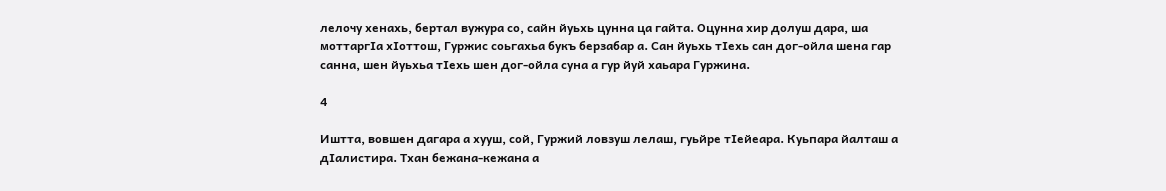лелочу хенахь, бертал вужура со, сайн йуьхь цунна ца гайта. Оцунна хир долуш дара, ша моттаргIа хIоттош, Гуржис соьгахьа букъ берзабар а. Сан йуьхь тIехь сан дог-ойла шена гар санна, шен йуьхьа тIехь шен дог-ойла суна а гур йуй хаьара Гуржина.

4

Иштта, вовшен дагара а хууш, сой, Гуржий ловзуш лелаш, гуьйре тIейеара. Куьпара йалташ а дIалистира. Тхан бежана-кежана а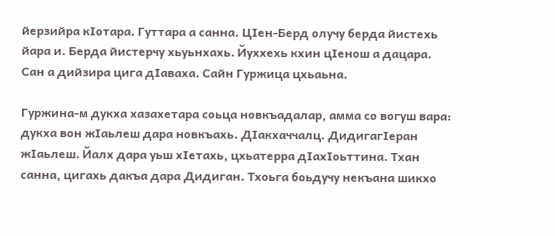йерзийра кIотара. Гуттара а санна. ЦIен-Берд олучу берда йистехь йара и. Берда йистерчу хьуьнхахь. Йуххехь кхин цIенош а дацара. Сан а дийзира цига дIаваха. Сайн Гуржица цхьаьна.

Гуржина-м дукха хазахетара соьца новкъадалар, амма со вогуш вара: дукха вон жIаьлеш дара новкъахь. ДIакхаччалц. ДидигагIеран жIаьлеш. Йалх дара уьш хIетахь, цхьатерра дIахIоьттина. Тхан санна, цигахь дакъа дара Дидиган. Тхоьга боьдучу некъана шикхо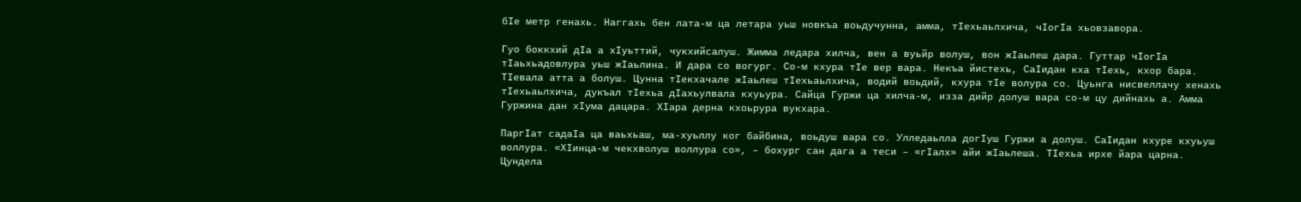бIе метр генахь. Наггахь бен лата-м ца летара уьш новкъа воьдучунна, амма, тIехьаьлхича, чIогIа хьовзавора.

Гуо боккхий дIа а хIуьттий, чукхийсалуш. Жимма ледара хилча, вен а вуьйр волуш, вон жIаьлеш дара. Гуттар чIогIа тIаьхьадовлура уьш жIаьлина. И дара со вогург. Со-м кхура тIе вер вара. Некъа йистехь, СаIидан кха тIехь, кхор бара. ТIевала атта а болуш. Цунна тIекхачале жIаьлеш тIехьаьлхича, водий воьдий, кхура тIе волура со. Цуьнга нисвеллачу хенахь тIехьаьлхича, дукъал тIехьа дIахьулвала кхуьура. Сайца Гуржи ца хилча-м, изза дийр долуш вара со-м цу дийнахь а. Амма Гуржина дан хIума дацара. ХIара дерна кхоьрура вукхара.

ПаргIат садаIа ца ваьхьаш, ма-хуьллу ког байбина, воьдуш вара со. Улледаьлла догIуш Гуржи а долуш. СаIидан кхуре кхуьуш воллура. «ХIинца-м чекхволуш воллура со», – бохург сан дага а теси – «гIалх» айи жIаьлеша. ТIехьа ирхе йара царна. Цундела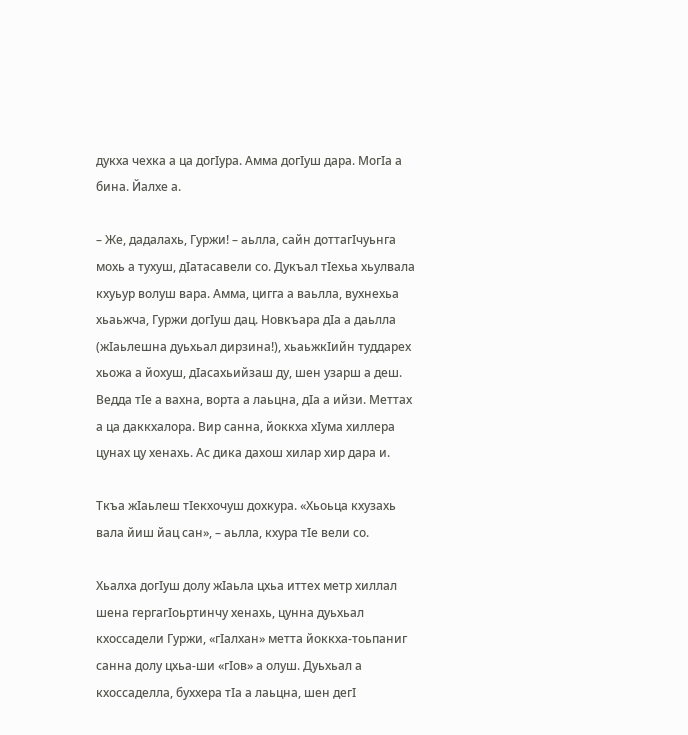дукха чехка а ца догIура. Амма догIуш дара. МогIа а бина. Йалхе а.

– Же, дадалахь, Гуржи! – аьлла, сайн доттагIчуьнга мохь а тухуш, дIатасавели со. Дукъал тIехьа хьулвала кхуьур волуш вара. Амма, цигга а ваьлла, вухнехьа хьаьжча, Гуржи догIуш дац. Новкъара дIа а даьлла (жIаьлешна дуьхьал дирзина!), хьаьжкIийн туддарех хьожа а йохуш, дIасахьийзаш ду, шен узарш а деш. Ведда тIе а вахна, ворта а лаьцна, дIа а ийзи. Меттах а ца даккхалора. Вир санна, йоккха хIума хиллера цунах цу хенахь. Ас дика дахош хилар хир дара и.

Ткъа жIаьлеш тIекхочуш дохкура. «Хьоьца кхузахь вала йиш йац сан», – аьлла, кхура тIе вели со.

Хьалха догIуш долу жIаьла цхьа иттех метр хиллал шена гергагIоьртинчу хенахь, цунна дуьхьал кхоссадели Гуржи, «гIалхан» метта йоккха-тоьпаниг санна долу цхьа-ши «гIов» а олуш. Дуьхьал а кхоссаделла, буххера тIа а лаьцна, шен дегI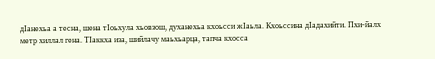дIанехьа а тесна, шена тIоьхула хьовзош, духанехьа кхоьсси жIаьла. Кхоьссина дIадахийти. Пхи-йалх метр хиллал гена. ТIаккха иза, шийлачу маьхьарца, тапча кхосса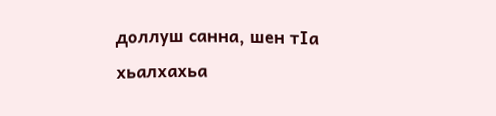доллуш санна, шен тIа хьалхахьа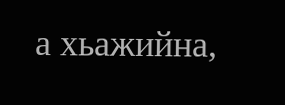а хьажийна,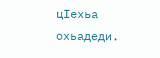цIехьа охьадеди.